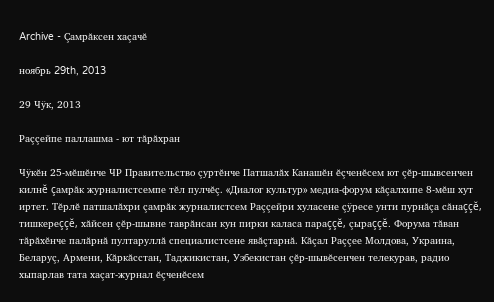Archive - Çамрăксен хаçачĕ

ноябрь 29th, 2013

29 Чÿк, 2013

Раççейпе паллашма - ют тăрăхран

Чÿкĕн 25-мĕшĕнче ЧР Правительство çуртĕнче Патшалăх Канашĕн ĕçченĕсем ют çĕр-шывсенчен килнĕ çамрăк журналистсемпе тĕл пулчĕç. «Диалог культур» медиа-форум кăçалхипе 8-мĕш хут иртет. Тĕрлĕ патшалăхри çамрăк журналистсем Раççейри хуласене çÿресе унти пурнăçа сăнаççĕ, тишкереççĕ, хăйсен çĕр-шывне таврăнсан кун пирки каласа параççĕ, çыраççĕ. Форума тăван тăрăхĕнче палăрнă пултаруллă специалистсене явăçтарнă. Кăçал Раççее Молдова, Украина, Беларуç, Армени, Кăркăсстан, Таджикистан, Узбекистан çĕр-шывĕсенчен телекурав, радио хыпарлав тата хаçат-журнал ĕçченĕсем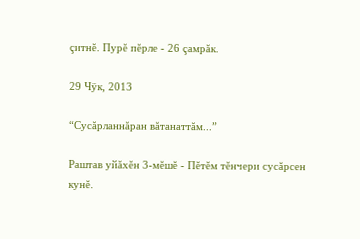çитнĕ. Пурĕ пĕрле - 26 çамрăк.

29 Чÿк, 2013

“Сусăрланнăран вăтанаттăм...”

Раштав уйăхĕн 3-мĕшĕ - Пĕтĕм тĕнчери сусăрсен кунĕ.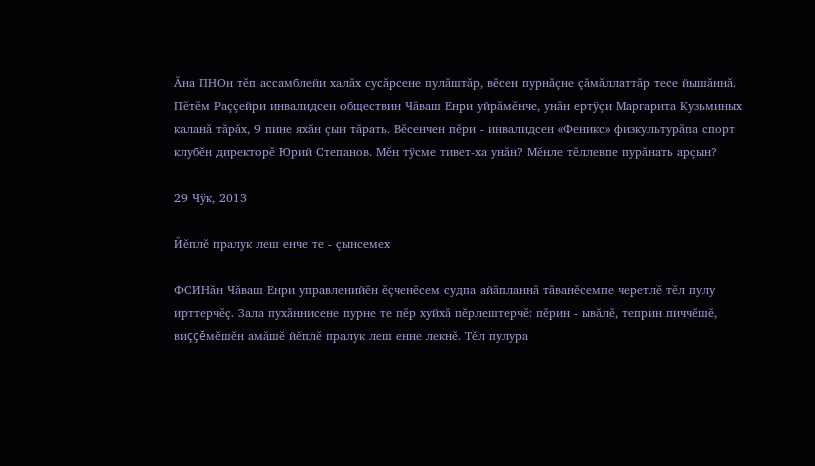Ăна ПНОн тĕп ассамблейи халăх сусăрсене пулăштăр, вĕсен пурнăçне çăмăллаттăр тесе йышăннă. Пĕтĕм Раççейри инвалидсен обществин Чăваш Енри уйрăмĕнче, унăн ертÿçи Маргарита Кузьминых каланă тăрăх, 9 пине яхăн çын тăрать. Вĕсенчен пĕри - инвалидсен «Феникс» физкультурăпа спорт клубĕн директорĕ Юрий Степанов. Мĕн тÿсме тивет-ха унăн? Мĕнле тĕллевпе пурăнать арçын?

29 Чÿк, 2013

Йĕплĕ пралук леш енче те - çынсемех

ФСИНăн Чăваш Енри управленийĕн ĕçченĕсем судпа айăпланнă тăванĕсемпе черетлĕ тĕл пулу ирттерчĕç. Зала пухăннисене пурне те пĕр хуйхă пĕрлештерчĕ: пĕрин - ывăлĕ, теприн пиччĕшĕ, виççĕмĕшĕн амăшĕ йĕплĕ пралук леш енне лекнĕ. Тĕл пулура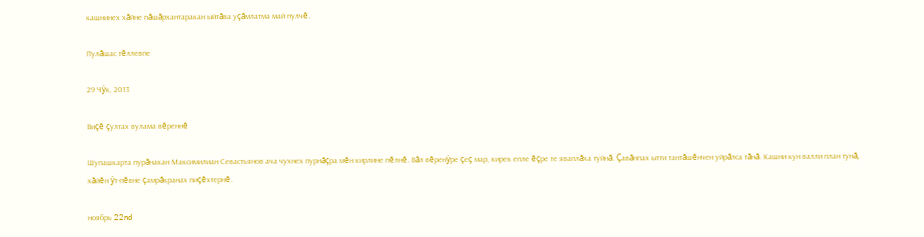кашнинех хăйне пăшăрхантаракан ыйтăва уçăмлатма май пулчĕ.

Пулăшас тĕллевпе

29 Чÿк, 2013

Виçĕ çултах вулама вĕреннĕ

Шупашкарта пурăнакан Максимилиан Севастьянов ача чухнех пурнăçра мĕн кирлине пĕлнĕ. Вăл вĕренÿре çеç мар, кирек епле ĕçре те яваплăха туйнă. Çавăнпах ытти тантăшĕнчен уйрăлса тăнă. Кашни кун валли план тунă, хăйĕн ÿт-пĕвне çамрăкранах пиçĕхтернĕ.

ноябрь 22nd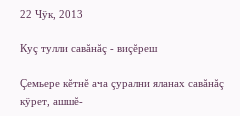22 Чÿк, 2013

Куç тулли савăнăç - виçĕреш

Çемьере кĕтнĕ ача çурални яланах савăнăç кÿрет, ашшĕ-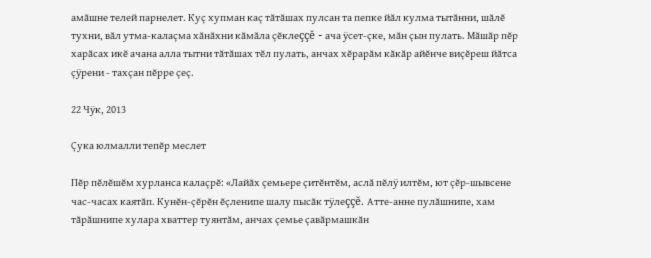амăшне телей парнелет. Куç хупман каç тăтăшах пулсан та пепке йăл кулма тытăнни, шăлĕ тухни, вăл утма-калаçма хăнăхни кăмăла çĕклеççĕ - ача ÿсет-çке, мăн çын пулать. Мăшăр пĕр харăсах икĕ ачана алла тытни тăтăшах тĕл пулать, анчах хĕрарăм кăкăр айĕнче виçĕреш йăтса çÿрени - тахçан пĕрре çеç.

22 Чÿк, 2013

Çука юлмалли тепĕр меслет

Пĕр пĕлĕшĕм хурланса калаçрĕ: «Лайăх çемьере çитĕнтĕм, аслă пĕлÿ илтĕм, ют çĕр-шывсене час-часах каятăп. Кунĕн-çĕрĕн ĕçленипе шалу пысăк тÿлеççĕ. Атте-анне пулăшнипе, хам тăрăшнипе хулара хваттер туянтăм, анчах çемье çавăрмашкăн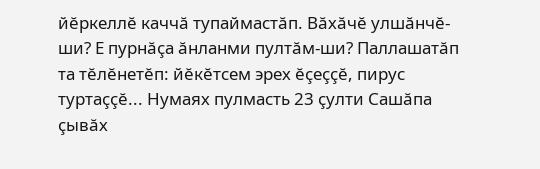йĕркеллĕ каччă тупаймастăп. Вăхăчĕ улшăнчĕ-ши? Е пурнăçа ăнланми пултăм-ши? Паллашатăп та тĕлĕнетĕп: йĕкĕтсем эрех ĕçеççĕ, пирус туртаççĕ... Нумаях пулмасть 23 çулти Сашăпа çывăх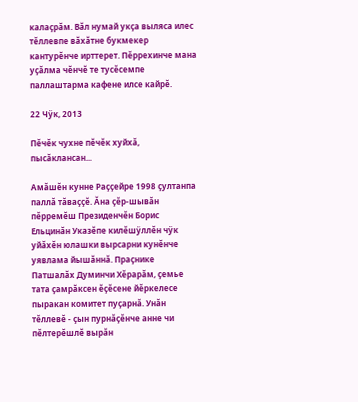калаçрăм. Вăл нумай укçа выляса илес тĕллевпе вăхăтне букмекер кантурĕнче ирттерет. Пĕррехинче мана уçăлма чĕнчĕ те тусĕсемпе паллаштарма кафене илсе кайрĕ.

22 Чÿк, 2013

Пĕчĕк чухне пĕчĕк хуйхă, пысăклансан...

Амăшĕн кунне Раççейре 1998 çултанпа паллă тăваççĕ. Ăна çĕр-шывăн пĕрремĕш Президенчĕн Борис Ельцинăн Указĕпе килĕшÿллĕн чÿк уйăхĕн юлашки вырсарни кунĕнче уявлама йышăннă. Праçнике Патшалăх Думинчи Хĕрарăм, çемье тата çамрăксен ĕçĕсене йĕркелесе пыракан комитет пуçарнă. Унăн тĕллевĕ - çын пурнăçĕнче анне чи пĕлтерĕшлĕ вырăн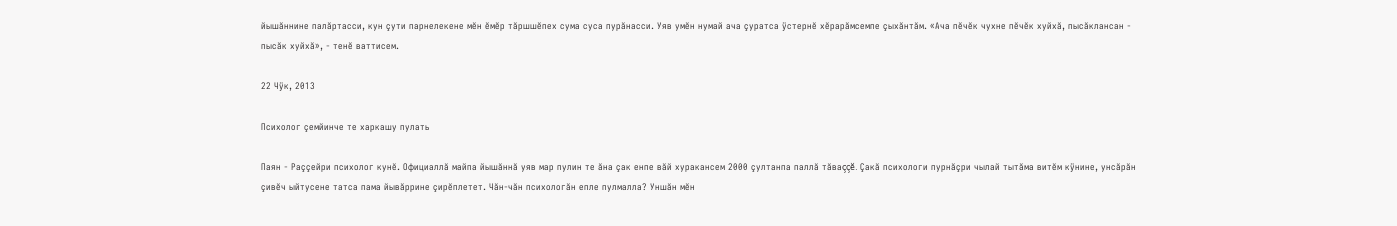йышăннине палăртасси, кун çути парнелекене мĕн ĕмĕр тăршшĕпех сума суса пурăнасси. Уяв умĕн нумай ача çуратса ÿстернĕ хĕрарăмсемпе çыхăнтăм. «Ача пĕчĕк чухне пĕчĕк хуйхă, пысăклансан - пысăк хуйхă», - тенĕ ваттисем.

22 Чÿк, 2013

Психолог çемйинче те харкашу пулать

Паян - Раççейри психолог кунĕ. Официаллă майпа йышăннă уяв мар пулин те ăна çак енпе вăй хуракансем 2000 çултанпа паллă тăваççĕ. Çакă психологи пурнăçри чылай тытăма витĕм кÿнине, унсăрăн çивĕч ыйтусене татса пама йывăррине çирĕплетет. Чăн-чăн психологăн епле пулмалла? Уншăн мĕн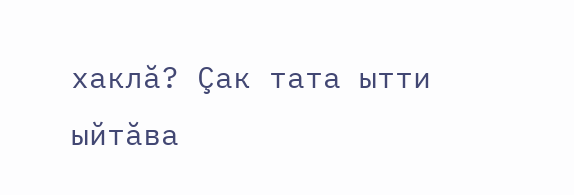хаклă? Çак тата ытти ыйтăва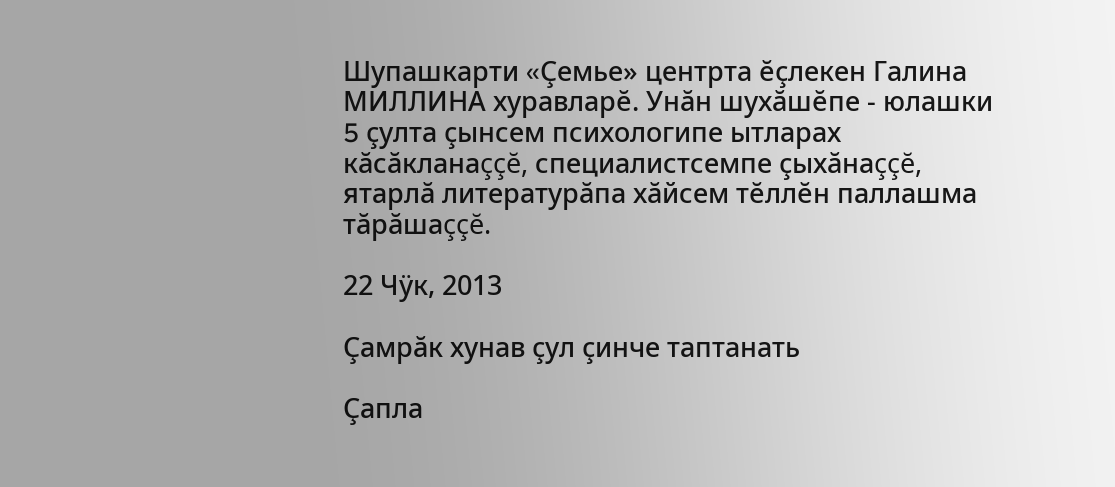Шупашкарти «Çемье» центрта ĕçлекен Галина МИЛЛИНА хуравларĕ. Унăн шухăшĕпе - юлашки 5 çулта çынсем психологипе ытларах кăсăкланаççĕ, специалистсемпе çыхăнаççĕ, ятарлă литературăпа хăйсем тĕллĕн паллашма тăрăшаççĕ.

22 Чÿк, 2013

Çамрăк хунав çул çинче таптанать

Çапла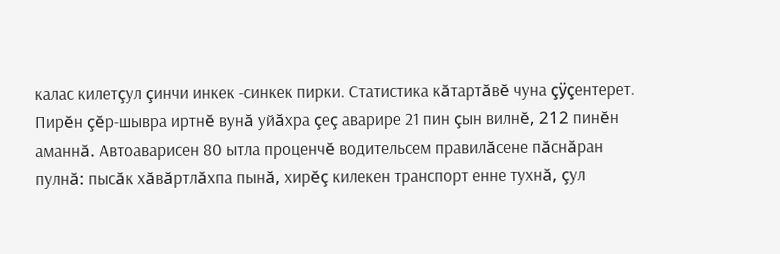калас килетçул çинчи инкек -синкек пирки. Статистика кăтартăвĕ чуна çÿçентерет. Пирĕн çĕр-шывра иртнĕ вунă уйăхра çеç аварире 21 пин çын вилнĕ, 212 пинĕн аманнă. Автоаварисен 80 ытла проценчĕ водительсем правилăсене пăснăран пулнă: пысăк хăвăртлăхпа пынă, хирĕç килекен транспорт енне тухнă, çул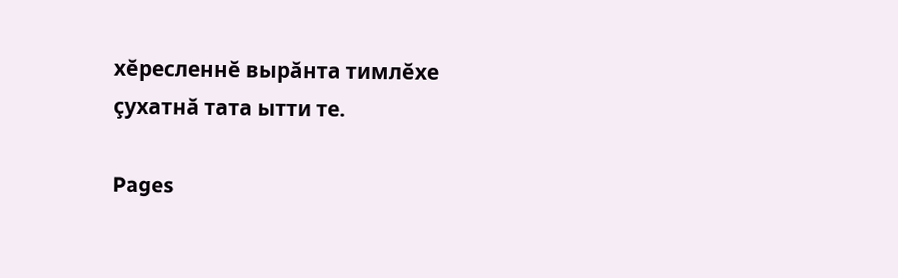хĕресленнĕ вырăнта тимлĕхе çухатнă тата ытти те.

Pages